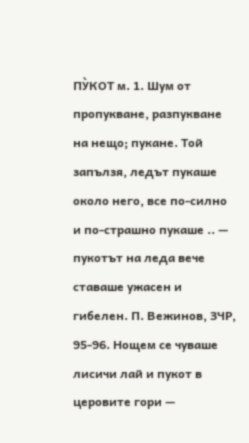ПУ̀КОТ м. 1. Шум от пропукване, разпукване на нещо; пукане. Той запълзя, ледът пукаше около него, все по-силно и по-страшно пукаше .. — пукотът на леда вече ставаше ужасен и гибелен. П. Вежинов, ЗЧР, 95-96. Нощем се чуваше лисичи лай и пукот в церовите гори —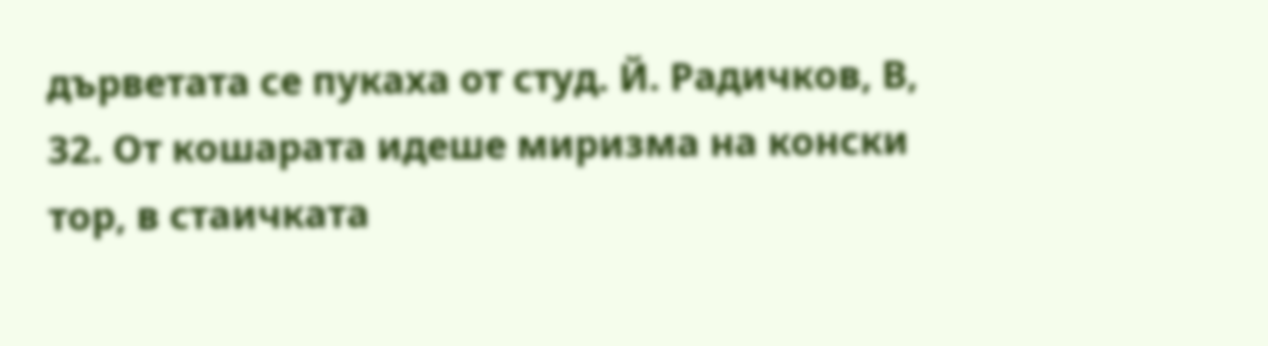дърветата се пукаха от студ. Й. Радичков, В, 32. От кошарата идеше миризма на конски тор, в стаичката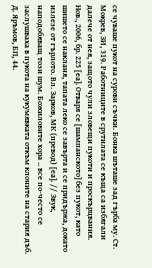се чуваше пукот на сурови съчки. Бонка шъташе зад гърба му. Ст. Мокрев, ЗИ, 319. Работниците в срутилата се къща са избягали далече от нея, защото чули зловещи пукоти и проскърцвания. Нов., 2006, бр. 225 [еа]. Отваря се [шампанското] без пукот, като шишето се накланя, тапата леко се завърта и се придържа, докато излезе от гърлото. Вл. Зарков, МК (превод) [еа]. // Звук, наподобяващ този шум. Божиловите хора .. все по-често се заслушваха в пукота на кукумявката откъм клоните на стария дъб. Д. Яръмов, БП, 44.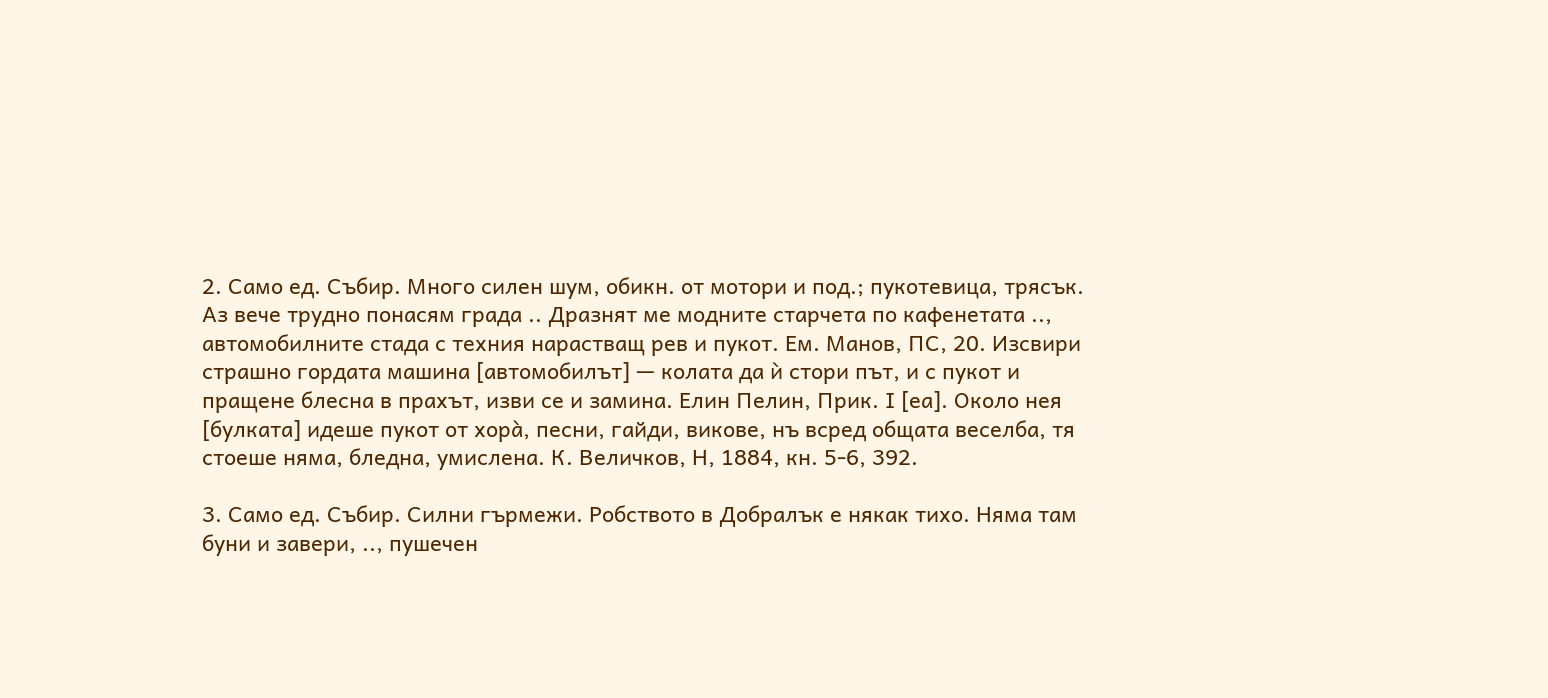2. Само ед. Събир. Много силен шум, обикн. от мотори и под.; пукотевица, трясък. Аз вече трудно понасям града .. Дразнят ме модните старчета по кафенетата .., автомобилните стада с техния нарастващ рев и пукот. Ем. Манов, ПС, 20. Изсвири страшно гордата машина [автомобилът] — колата да ѝ стори път, и с пукот и пращене блесна в прахът, изви се и замина. Елин Пелин, Прик. І [еа]. Около нея [булката] идеше пукот от хора̀, песни, гайди, викове, нъ всред общата веселба, тя стоеше няма, бледна, умислена. К. Величков, Н, 1884, кн. 5-6, 392.

3. Само ед. Събир. Силни гърмежи. Робството в Добралък е някак тихо. Няма там буни и завери, .., пушечен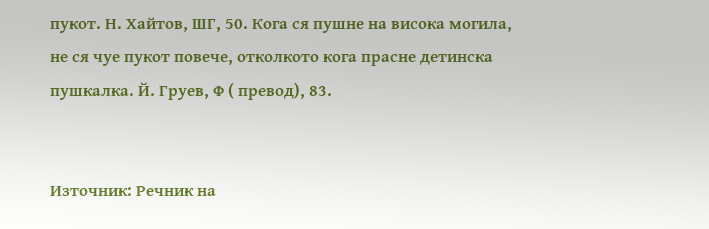пукот. Н. Хайтов, ШГ, 50. Кога ся пушне на висока могила, не ся чуе пукот повече, отколкото кога прасне детинска пушкалка. Й. Груев, Ф ( превод), 83.


Източник: Речник на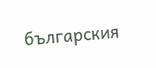българския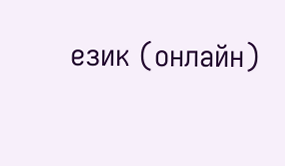език (онлайн)